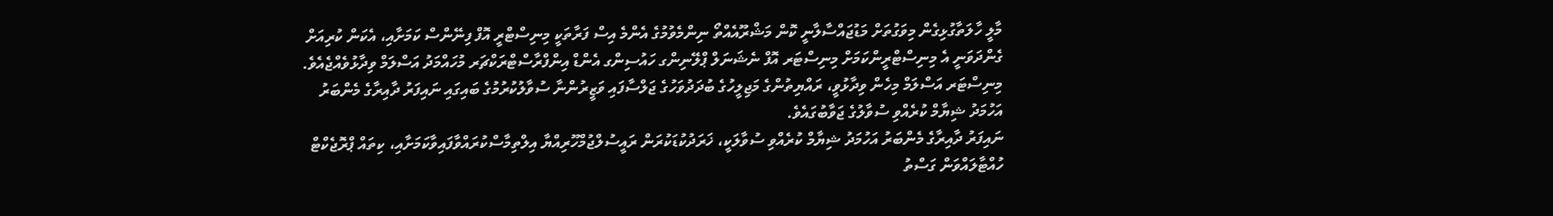މާލީ ހާލަތާގުޅިގެން މިވަގުތަށް މަޑުޖައްސާލާނީ ކޮން މަޝްރޫއެއްތޯ ނިންމެވުމުގެ އެންމެ އިސް ފަރާތަކީ މިނިސްޓްރީ އޮފް ފިނޭންސް ކަމަށާއި، އެކަން ކުރިއަށް ގެންދަވަނީ އެ މިނިސްޓްރީންކަމަށް މިނިސްޓަރ އޮފް ނެޝަނަލް ޕްލޭނިންގ ހައުސިންގ އެންޑް އިންފްރާސްޓްރަކްޗަރ މުހައްމަދު އަސްލަމް ވިދާޅުވެއްޖެއެވެ.
މިނިސްޓަރ އަސްލަމް މިހެން ވިދާޅުވީ، ރައްޔިތުންގެ މަޖިލީހުގެ ބުދަދުވަހުގެ ޖަލްސާފައި ވަޒީރުންނާ ސުވާލުކުރުމުގެ ބައިގައި ނައިފަރު ދާއިރާގެ މެންބަރު އަހުމަދު ޝިޔާމް ކުރެއްވި ސުވާލުގެ ޖަވާބުގައެވެ.
ނައިފަރު ދާއިރާގެ މެންބަރު އަހުމަދު ޝިޔާމް ކުރެއްވި ސުވާލަކީ، ޚަރަދުކުޑަކުރަން ރައީސުލްޖުމްހޫރިއްޔާ އިލްތިމާސްކުރައްވާފައިވާކަމަށާއި، ކިތައް ޕްރޮޖެކްޓް ހުއްޓާލައްވަން ގަސްތު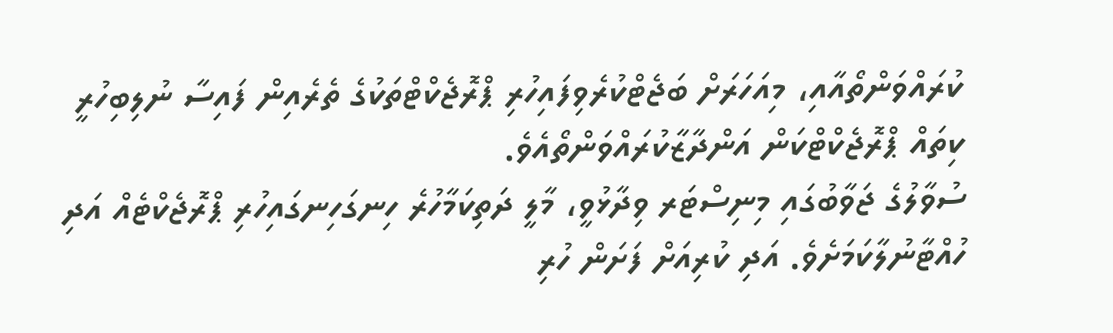ކުރައްވަންތޯއާއި، މިއަހަރަށް ބަޖެޓްކުރެވިފައިހުރި ޕްރޮޖެކްޓްތަކުގެ ތެރެއިން ފައިސާ ނުލިބިހުރީ ކިތައް ޕްރޮޖެކްޓްކަން އަންދާޒާކުރައްވަންތޯއެވެ.
ސުވާލުގެ ޖަވާބުގައި މިނިސްޓަރ ވިދާޅުވީ، މާލީ ދަތިކަމާހުރެ ހިނގަހިނގައިހުރި ޕްރޮޖެކްޓެއް އަދި ހުއްޓާނުލާކަމަށެވެ. އަދި ކުރިއަށް ފަށަން ހުރި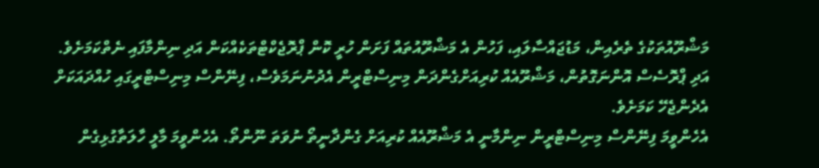މަޝްރޫއުތަކުގެ ތެރެއިން، މަޑުޖައްސާލައި، ފަހުން އެ މަޝްރޫއުތައް ފަށަން ހުރީ ކޮން ޕްރޮޖެކްޓްތަކެއްކަން އަދި ނިންމާފައި ނެތްކަމަށެވެ. އަދި ޕްރޮސެސް އޮންނަގޮތުން، މަޝްރޫއެއް ކުރިއަށްގެންދަން މިނިސްޓްރީން އެދުނުނަމަވެސް، ފިނޭންސް މިނިސްޓްރީގައި ހުއްދައަކަށް އެދެންޖެހޭ ކަމަށެވެ.
އެހެންވީމަ ފިނޭންސް މިނިސްޓްރީން ނިންމާނީ އެ މަޝްރޫއެއް ކުރިއަށް ގެންދާނީތޯ ނުވަތަ ނޫންތޯ. އެހެންވީމަ މާލީ ހާލަތާގުޅިގެން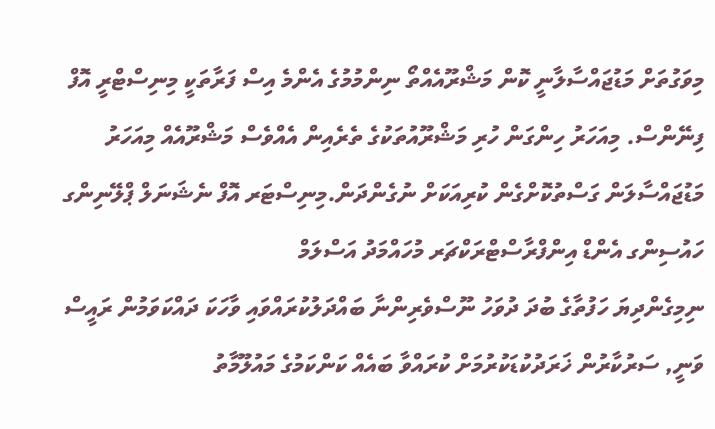މިވަގުތަށް މަޑުޖައްސާލާނީ ކޮން މަޝްރޫއެއްތޯ ނިންމުމުގެ އެންމެ އިސް ފަރާތަކީ މިނިސްޓްރީ އޮފް ފިނޭންސް. މިއަހަރު ހިންގަން ހުރި މަޝްރޫއުތަކުގެ ތެރެއިން އެއްވެސް މަޝްރޫއެއް މިއަހަރު މަޑުޖައްސާލަން ގަސްތުކޮށްގެން ކުރިއަކަށް ނުގެންދަން.މިނިސްޓަރ އޮފް ނެޝަނަލް ޕްލޭނިންގ ހައުސިންގ އެންޑް އިންފްރާސްޓްރަކްޗަރ މުހައްމަދު އަސްލަމް
ނިމިގެންދިޔަ ހަފުތާގެ ބުދަ ދުވަހު ނޫސްވެރިންނާ ބައްދަލުކުރައްވައި ވާހަކަ ދައްކަވަމުން ރައީސް ވަނީ, ސަރުކާރުން ޚަރަދުކުޑަކުރުމަށް ކުރައްވާ ބައެއް ކަންކަމުގެ މައުލޫމާތު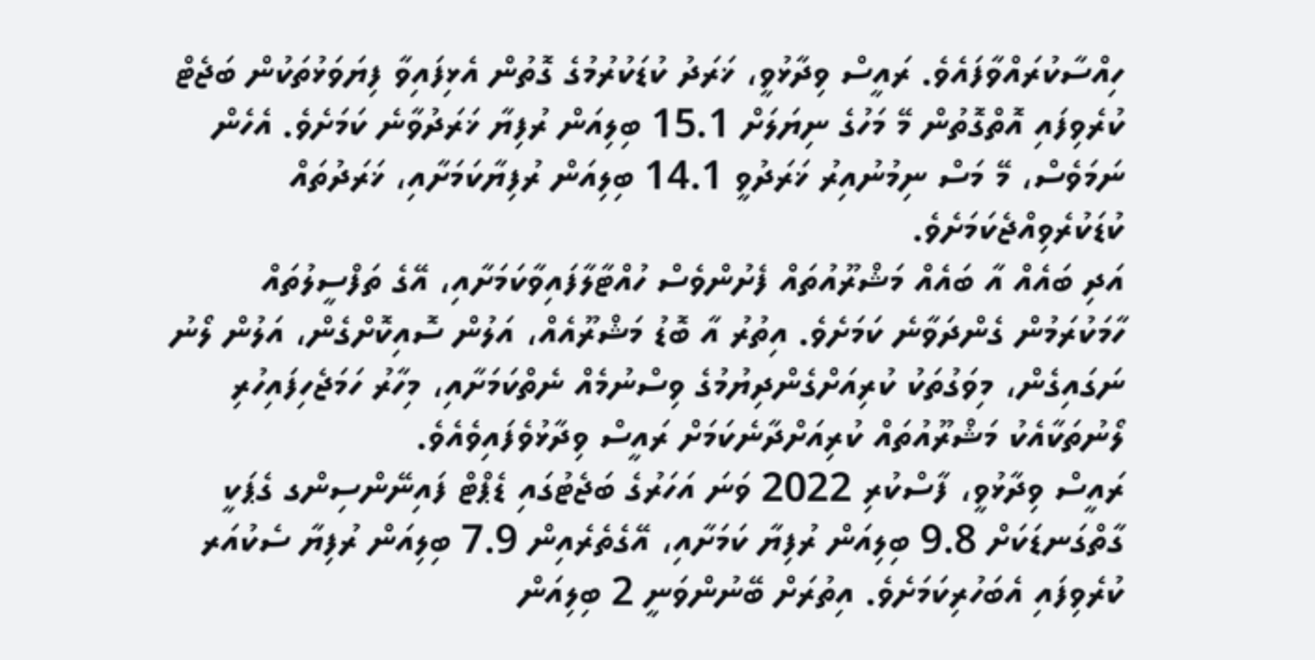ހިއްސާކުރައްވާފައެވެ. ރައީސް ވިދާޅުވީ، ޚަރަދު ކުޑަކުރުމުގެ ގޮތުން އެޅިފައިވާ ފިޔަވަޅުތަކުން ބަޖެޓް ކުރެވިފައި އޮތްގޮތުން މޭ މަހުގެ ނިޔަލަށް 15.1 ބިލިއަން ރުފިޔާ ޚަރަދުވާނެ ކަމަށެވެ. އެހެން ނަމަވެސް، މޭ މަސް ނިމުނުއިރު ޚަރަދުވީ 14.1 ބިލިއަން ރުފިޔާކަމަށާއި، ޚަރަދުތައް ކުޑަކުރެވިއްޖެކަމަށެވެ.
އަދި ބައެއް އާ ބައެއް މަޝްރޫއުތައް ފެށުންވެސް ހުއްޓާލާފައިވާކަމަށާއި، އޭގެ ތަފްސީލުތައް ހާމަކުރަމުން ގެންދަވާނެ ކަމަށެވެ. އިތުރު އާ ބޮޑު މަޝްރޫއެއް، އަލުން ސޮއިކޮށްގެން، އަލުން ލޯނު ނަގައިގެން، މިވަގުތަކު ކުރިއަށްގެންދިޔުމުގެ ވިސްނުމެއް ނެތްކަމަށާއި، މިހާރު ހަމަޖެހިފައިހުރި ލޯނުތަކާއެކު މަޝްރޫއުތައް ކުރިއަށްދާނެކަމަށް ރައީސް ވިދާޅުވެފައިވެއެވެ.
ރައީސް ވިދާޅުވީ، ފާސްކުރި 2022 ވަނަ އަހަރުގެ ބަޖެޓުގައި ޑެޕްޓް ފައިނޭންސިންގ ގެޕަކީ ގާތްގަނޑަކަށް 9.8 ބިލިއަން ރުފިޔާ ކަމަށާއި، އޭގެތެރެއިން 7.9 ބިލިއަން ރުފިޔާ ސެކުއަރ ކުރެވިފައި އެބަހުރިކަމަށެވެ. އިތުރަށް ބޭނުންވަނީ 2 ބިލިއަން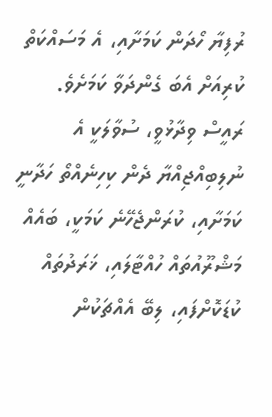ރުފިޔާ ހޯދަން ކަމަށާއި، އެ މަސައްކަތް ކުރިއަށް އެބަ ގެންދަވާ ކަމަށެވެ. ރައީސް ވިދާޅުވީ، ސުވާލަކީ އެ ނުލިބިއްޖިއްޔާ ދެން ކިހިނެއްތޯ ހަދާނީ ކަމަށާއި، ކުރަންޖެހޭނެ ކަމަކީ، ބައެއް މަޝްރޫއުތައް ހުއްޓާލައި، ޚަރަދުތައް ކުޑަކޮށްފައި، ލިބޭ އެއްޗަކުން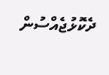ދެކޮޅުޖެއްސުން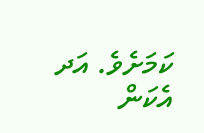ކަމަށެވެ. އަދ އެކަން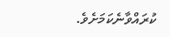ކުރައްވާނެކަމަށެވެ.